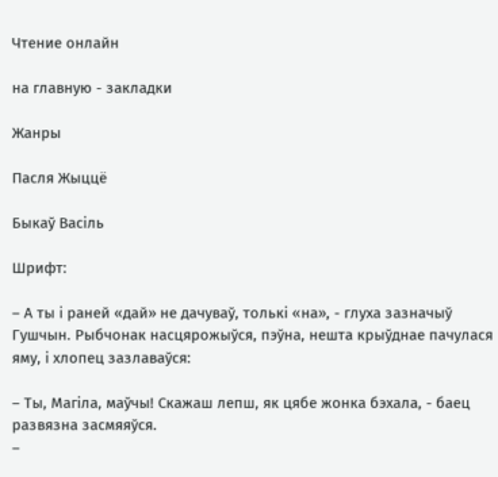Чтение онлайн

на главную - закладки

Жанры

Пасля Жыццё

Быкаў Васіль

Шрифт:

– А ты і раней «дай» не дачуваў, толькі «на», - глуха зазначыў Гушчын. Рыбчонак насцярожыўся, пэўна, нешта крыўднае пачулася яму, і хлопец зазлаваўся:

– Ты, Магіла, маўчы! Скажаш лепш, як цябе жонка бэхала, - баец развязна засмяяўся.
–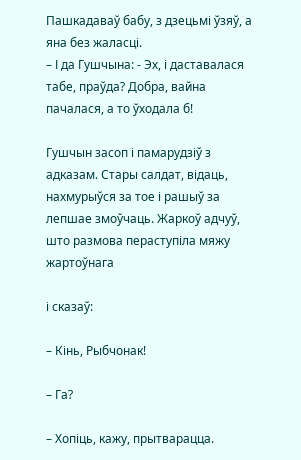Пашкадаваў бабу, з дзецьмі ўзяў, а яна без жаласці.
– І да Гушчына: - Эх, і даставалася табе, праўда? Добра, вайна пачалася, а то ўходала б!

Гушчын засоп і памарудзіў з адказам. Стары салдат, відаць, нахмурыўся за тое і рашыў за лепшае змоўчаць. Жаркоў адчуў, што размова пераступіла мяжу жартоўнага

і сказаў:

– Кінь, Рыбчонак!

– Га?

– Хопіць, кажу, прытварацца.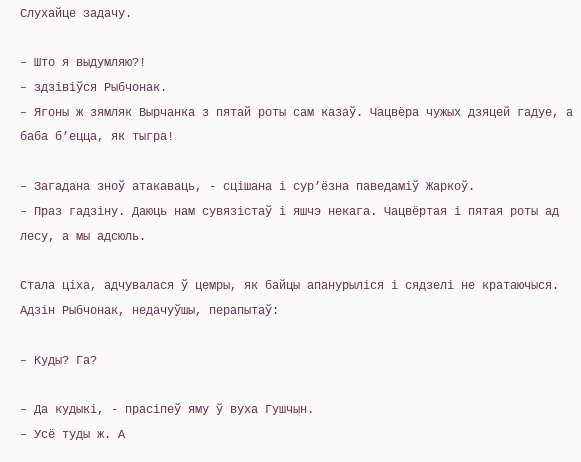Слухайце задачу.

– Што я выдумляю?!
– здзівіўся Рыбчонак.
– Ягоны ж зямляк Вырчанка з пятай роты сам казаў. Чацвёра чужых дзяцей гадуе, а баба б’ецца, як тыгра!

– Загадана зноў атакаваць, - сцішана і сур’ёзна паведаміў Жаркоў.
– Праз гадзіну. Даюць нам сувязістаў і яшчэ некага. Чацвёртая і пятая роты ад лесу, а мы адсюль.

Стала ціха, адчувалася ў цемры, як байцы апанурыліся і сядзелі не кратаючыся. Адзін Рыбчонак, недачуўшы, перапытаў:

– Куды? Га?

– Да кудыкі, - прасіпеў яму ў вуха Гушчын.
– Усё туды ж. А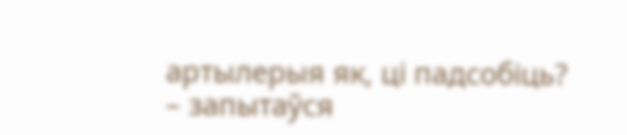артылерыя як, ці падсобіць?
– запытаўся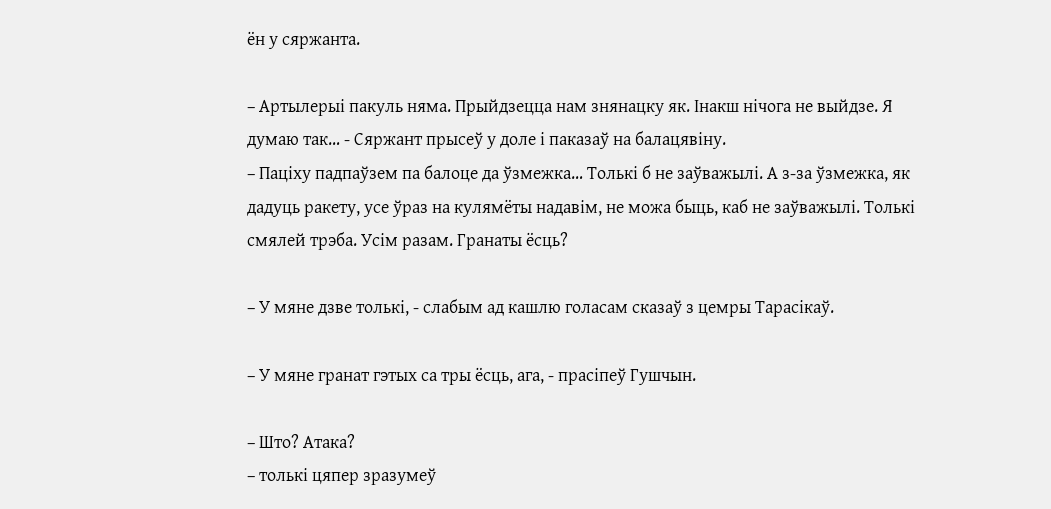ён у сяржанта.

– Артылерыі пакуль няма. Прыйдзецца нам знянацку як. Інакш нічога не выйдзе. Я думаю так… - Сяржант прысеў у доле і паказаў на балацявіну.
– Паціху падпаўзем па балоце да ўзмежка… Толькі б не заўважылі. А з-за ўзмежка, як дадуць ракету, усе ўраз на кулямёты надавім, не можа быць, каб не заўважылі. Толькі смялей трэба. Усім разам. Гранаты ёсць?

– У мяне дзве толькі, - слабым ад кашлю голасам сказаў з цемры Тарасікаў.

– У мяне гранат гэтых са тры ёсць, ага, - прасіпеў Гушчын.

– Што? Атака?
– толькі цяпер зразумеў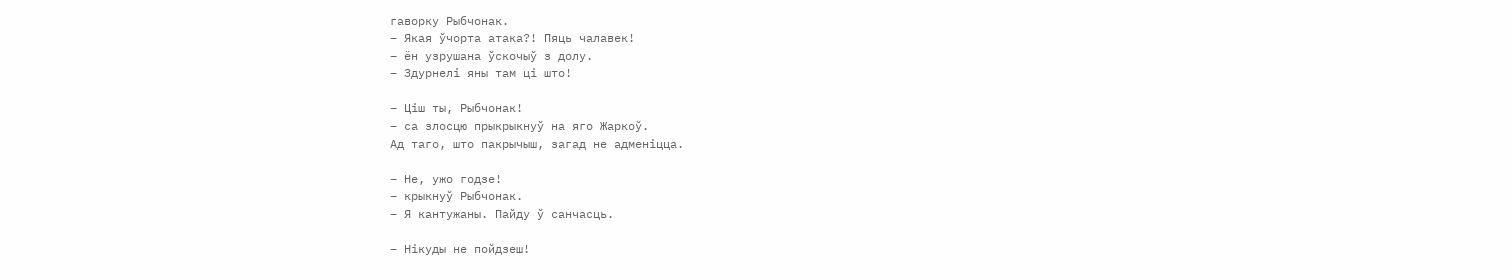гаворку Рыбчонак.
– Якая ўчорта атака?! Пяць чалавек!
– ён узрушана ўскочыў з долу.
– Здурнелі яны там ці што!

– Ціш ты, Рыбчонак!
– са злосцю прыкрыкнуў на яго Жаркоў.
Ад таго, што пакрычыш, загад не адменіцца.

– Не, ужо годзе!
– крыкнуў Рыбчонак.
– Я кантужаны. Пайду ў санчасць.

– Нікуды не пойдзеш!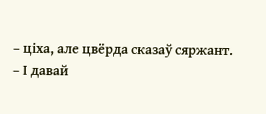– ціха, але цвёрда сказаў сяржант.
– І давай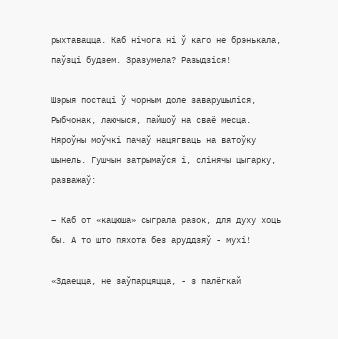рыхтавацца. Каб нічога ні ў каго не брэнькала, паўзці будзем. Зразумела? Разыдзіся!

Шэрыя постаці ў чорным доле заварушыліся, Рыбчонак, лаючыся, пайшоў на сваё месца. Няроўны моўчкі пачаў нацягваць на ватоўку шынель. Гушчын затрымаўся і, слінячы цыгарку, разважаў:

– Каб от «кацюша» сыграла разок, для духу хоць бы. А то што пяхота без аруддзяў - мухі!

«Здаецца, не заўпарцяцца, - з палёгкай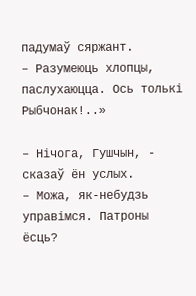падумаў сяржант.
– Разумеюць хлопцы, паслухаюцца. Ось толькі Рыбчонак!..»

– Нічога, Гушчын, - сказаў ён услых.
– Можа, як-небудзь управімся. Патроны ёсць?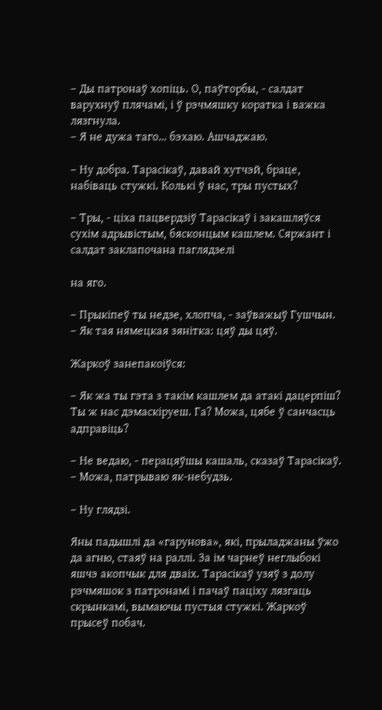– Ды патронаў хопіць. О, паўторбы, - салдат варухнуў плячамі, і ў рэчмяшку коратка і важка лязгнула.
– Я не дужа таго… бэхаю. Ашчаджаю.

– Ну добра. Тарасікаў, давай хутчэй, браце, набіваць стужкі. Колькі ў нас, тры пустых?

– Тры, - ціха пацвердзіў Тарасікаў і закашляўся сухім адрывістым, бясконцым кашлем. Сяржант і салдат заклапочана паглядзелі

на яго.

– Прыкіпеў ты недзе, хлопча, - заўважыў Гушчын.
– Як тая нямецкая зянітка: цяў ды цяў.

Жаркоў занепакоіўся:

– Як жа ты гэта з такім кашлем да атакі дацерпіш? Ты ж нас дэмаскіруеш. Га? Можа, цябе ў санчасць адправіць?

– Не ведаю, - перацяўшы кашаль, сказаў Тарасікаў.
– Можа, патрываю як-небудзь.

– Ну глядзі.

Яны падышлі да «гарунова», які, прыладжаны ўжо да агню, стаяў на раллі. За ім чарнеў неглыбокі яшчэ акопчык для дваіх. Тарасікаў узяў з долу рэчмяшок з патронамі і пачаў паціху лязгаць скрынкамі, вымаючы пустыя стужкі. Жаркоў прысеў побач.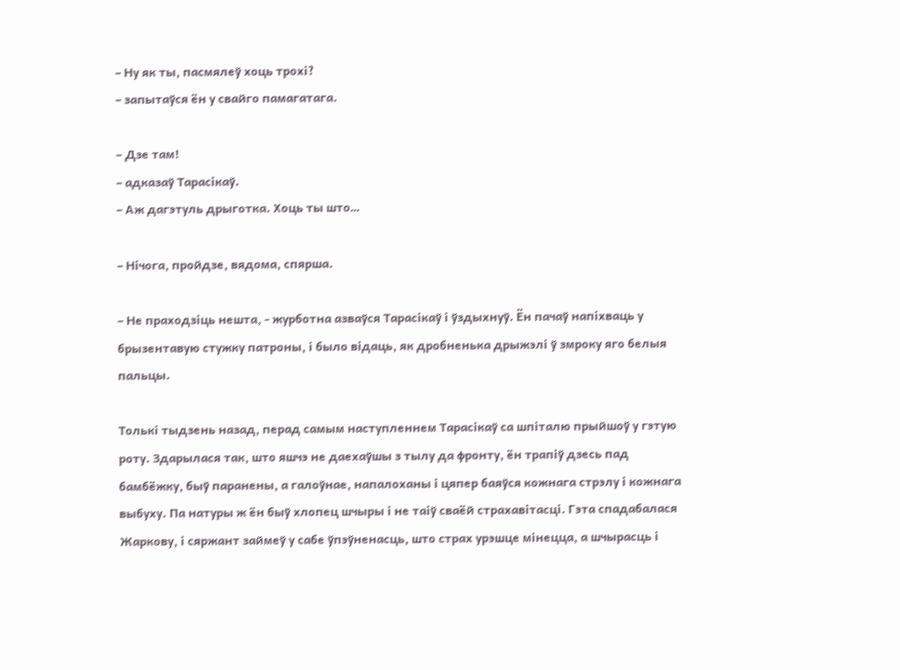– Ну як ты, пасмялеў хоць трохі?
– запытаўся ён у свайго памагатага.

– Дзе там!
– адказаў Тарасікаў.
– Аж дагэтуль дрыготка. Хоць ты што…

– Нічога, пройдзе, вядома, спярша.

– Не праходзіць нешта, - журботна азваўся Тарасікаў і ўздыхнуў. Ён пачаў напіхваць у брызентавую стужку патроны, і было відаць, як дробненька дрыжэлі ў змроку яго белыя пальцы.

Толькі тыдзень назад, перад самым наступленнем Тарасікаў са шпіталю прыйшоў у гэтую роту. Здарылася так, што яшчэ не даехаўшы з тылу да фронту, ён трапіў дзесь пад бамбёжку, быў паранены, а галоўнае, напалоханы і цяпер баяўся кожнага стрэлу і кожнага выбуху. Па натуры ж ён быў хлопец шчыры і не таіў сваёй страхавітасці. Гэта спадабалася Жаркову, і сяржант займеў у сабе ўпэўненасць, што страх урэшце мінецца, а шчырасць і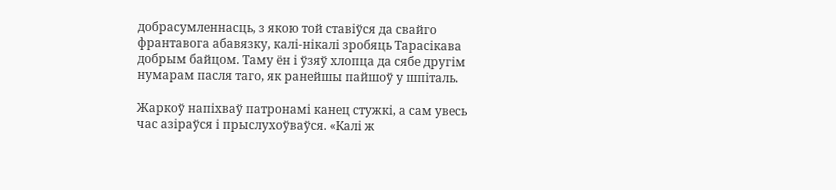добрасумленнасць, з якою той ставіўся да свайго франтавога абавязку, калі-нікалі зробяць Тарасікава добрым байцом. Таму ён і ўзяў хлопца да сябе другім нумарам пасля таго, як ранейшы пайшоў у шпіталь.

Жаркоў напіхваў патронамі канец стужкі, а сам увесь час азіраўся і прыслухоўваўся. «Калі ж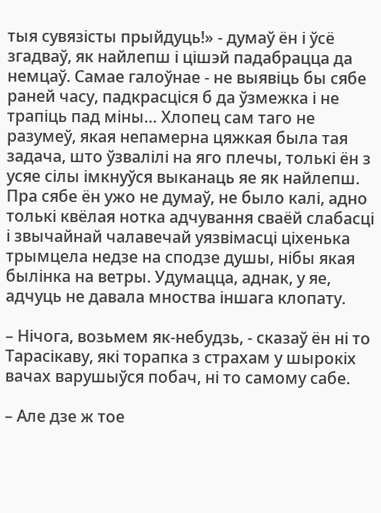тыя сувязісты прыйдуць!» - думаў ён і ўсё згадваў, як найлепш і цішэй падабрацца да немцаў. Самае галоўнае - не выявіць бы сябе раней часу, падкрасціся б да ўзмежка і не трапіць пад міны… Хлопец сам таго не разумеў, якая непамерна цяжкая была тая задача, што ўзвалілі на яго плечы, толькі ён з усяе сілы імкнуўся выканаць яе як найлепш. Пра сябе ён ужо не думаў, не было калі, адно толькі квёлая нотка адчування сваёй слабасці і звычайнай чалавечай уязвімасці ціхенька трымцела недзе на сподзе душы, нібы якая былінка на ветры. Удумацца, аднак, у яе, адчуць не давала мноства іншага клопату.

– Нічога, возьмем як-небудзь, - сказаў ён ні то Тарасікаву, які торапка з страхам у шырокіх вачах варушыўся побач, ні то самому сабе.

– Але дзе ж тое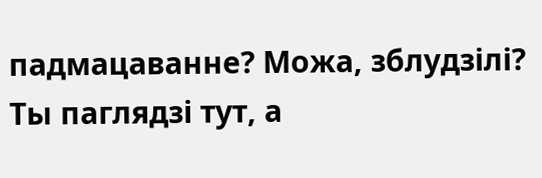падмацаванне? Можа, зблудзілі? Ты паглядзі тут, а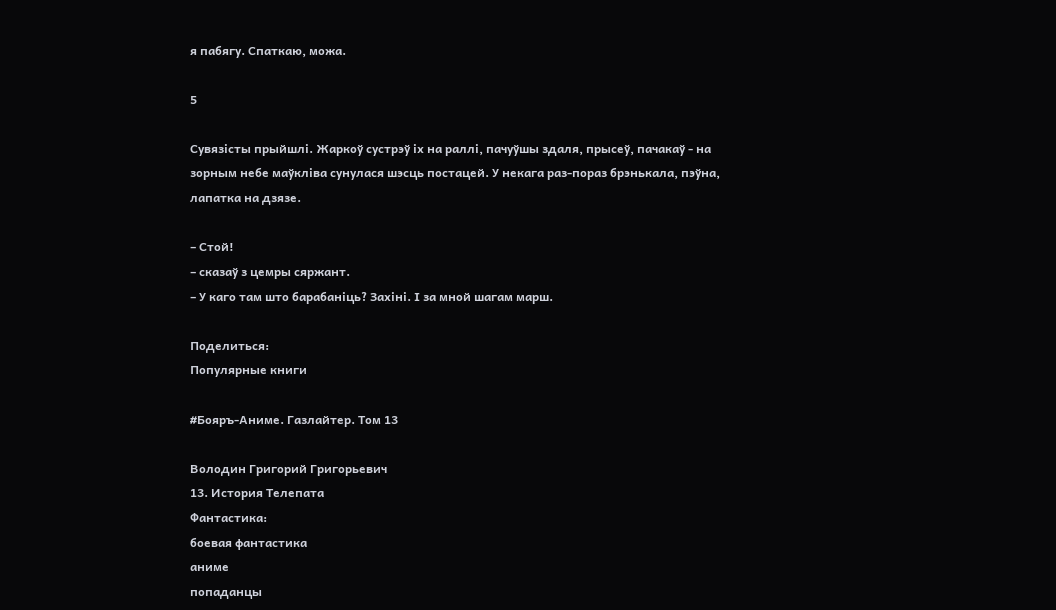я пабягу. Спаткаю, можа.

5

Сувязісты прыйшлі. Жаркоў сустрэў іх на раллі, пачуўшы здаля, прысеў, пачакаў - на зорным небе маўкліва сунулася шэсць постацей. У некага раз-пораз брэнькала, пэўна, лапатка на дзязе.

– Стой!
– сказаў з цемры сяржант.
– У каго там што барабаніць? Захіні. І за мной шагам марш.

Поделиться:
Популярные книги

#Бояръ-Аниме. Газлайтер. Том 13

Володин Григорий Григорьевич
13. История Телепата
Фантастика:
боевая фантастика
аниме
попаданцы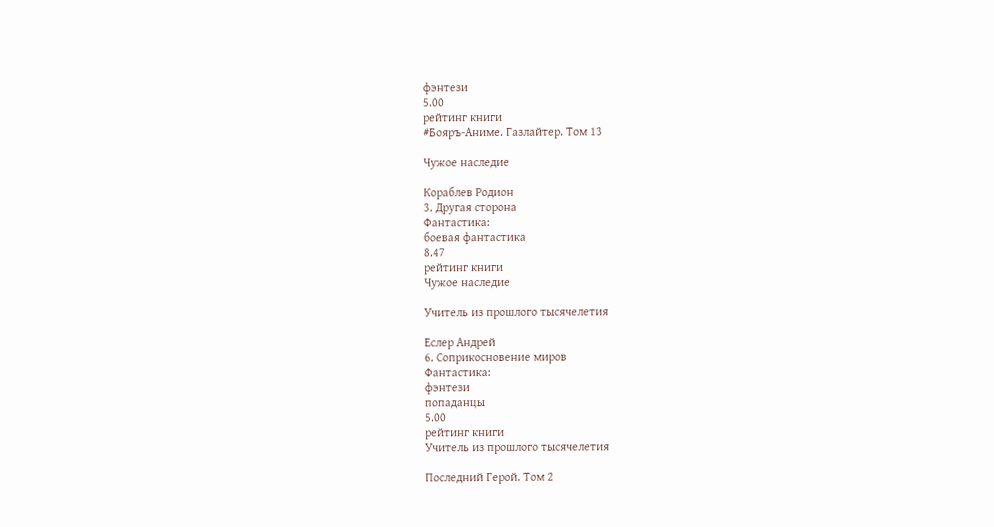фэнтези
5.00
рейтинг книги
#Бояръ-Аниме. Газлайтер. Том 13

Чужое наследие

Кораблев Родион
3. Другая сторона
Фантастика:
боевая фантастика
8.47
рейтинг книги
Чужое наследие

Учитель из прошлого тысячелетия

Еслер Андрей
6. Соприкосновение миров
Фантастика:
фэнтези
попаданцы
5.00
рейтинг книги
Учитель из прошлого тысячелетия

Последний Герой. Том 2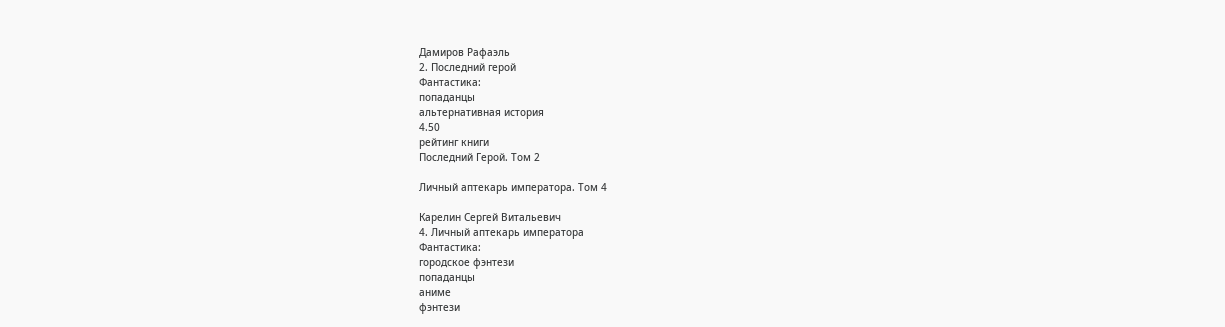Дамиров Рафаэль
2. Последний герой
Фантастика:
попаданцы
альтернативная история
4.50
рейтинг книги
Последний Герой. Том 2

Личный аптекарь императора. Том 4

Карелин Сергей Витальевич
4. Личный аптекарь императора
Фантастика:
городское фэнтези
попаданцы
аниме
фэнтези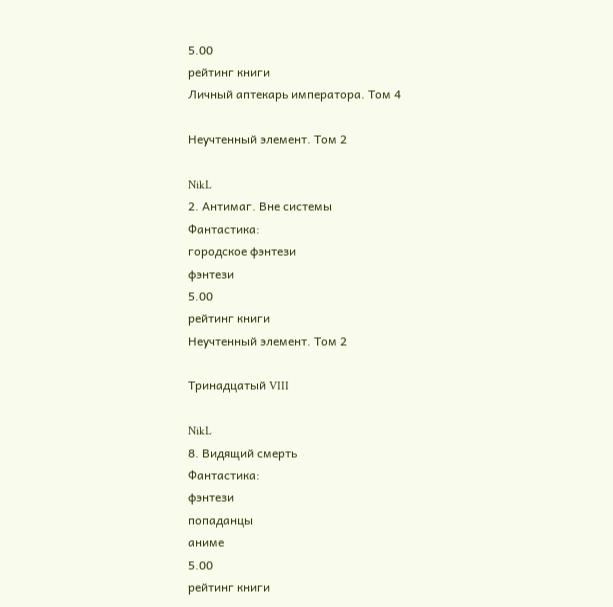5.00
рейтинг книги
Личный аптекарь императора. Том 4

Неучтенный элемент. Том 2

NikL
2. Антимаг. Вне системы
Фантастика:
городское фэнтези
фэнтези
5.00
рейтинг книги
Неучтенный элемент. Том 2

Тринадцатый VIII

NikL
8. Видящий смерть
Фантастика:
фэнтези
попаданцы
аниме
5.00
рейтинг книги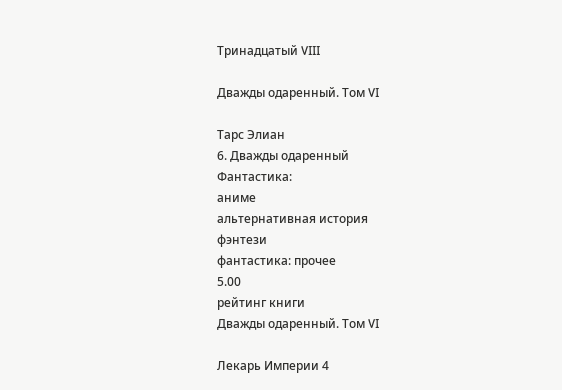Тринадцатый VIII

Дважды одаренный. Том VI

Тарс Элиан
6. Дважды одаренный
Фантастика:
аниме
альтернативная история
фэнтези
фантастика: прочее
5.00
рейтинг книги
Дважды одаренный. Том VI

Лекарь Империи 4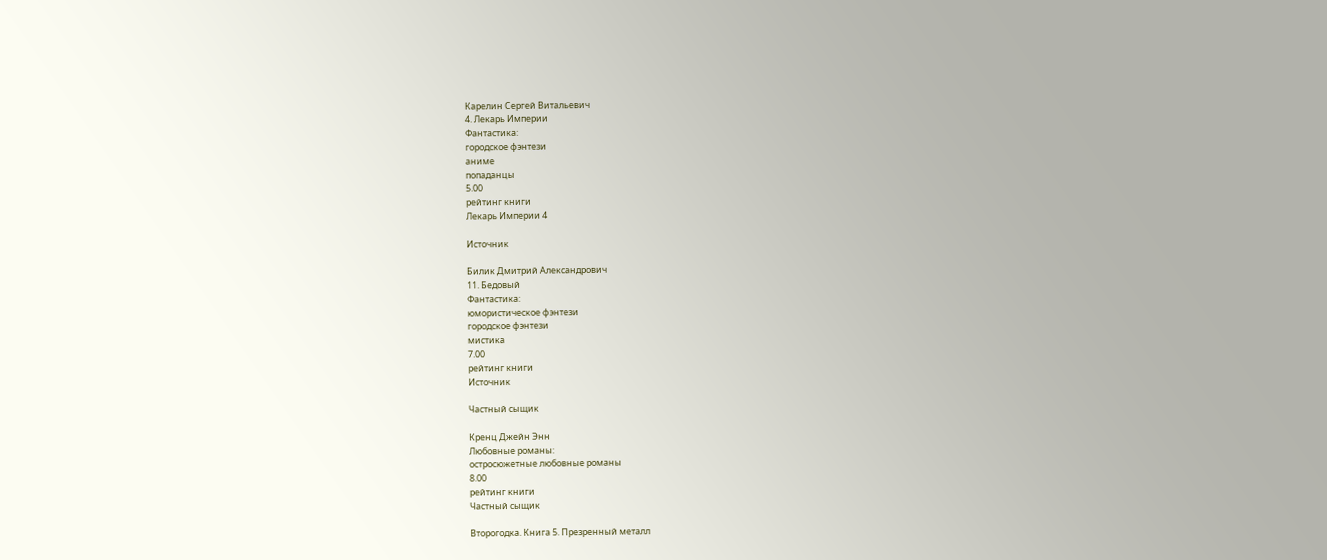Карелин Сергей Витальевич
4. Лекарь Империи
Фантастика:
городское фэнтези
аниме
попаданцы
5.00
рейтинг книги
Лекарь Империи 4

Источник

Билик Дмитрий Александрович
11. Бедовый
Фантастика:
юмористическое фэнтези
городское фэнтези
мистика
7.00
рейтинг книги
Источник

Частный сыщик

Кренц Джейн Энн
Любовные романы:
остросюжетные любовные романы
8.00
рейтинг книги
Частный сыщик

Второгодка. Книга 5. Презренный металл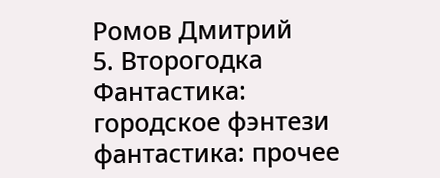Ромов Дмитрий
5. Второгодка
Фантастика:
городское фэнтези
фантастика: прочее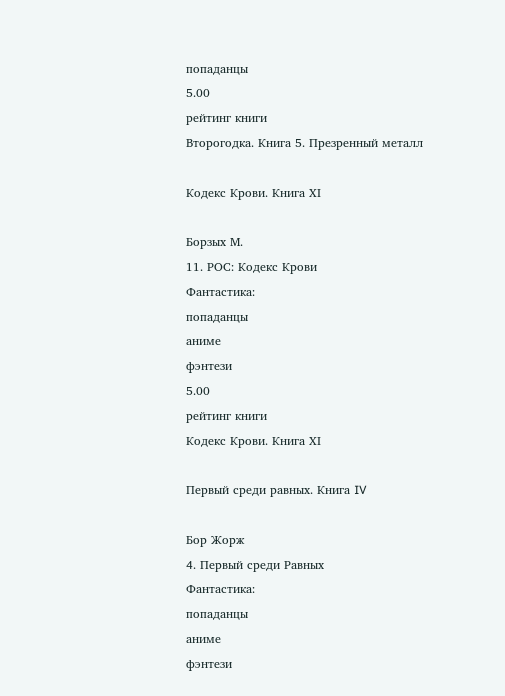попаданцы
5.00
рейтинг книги
Второгодка. Книга 5. Презренный металл

Кодекс Крови. Книга ХI

Борзых М.
11. РОС: Кодекс Крови
Фантастика:
попаданцы
аниме
фэнтези
5.00
рейтинг книги
Кодекс Крови. Книга ХI

Первый среди равных. Книга IV

Бор Жорж
4. Первый среди Равных
Фантастика:
попаданцы
аниме
фэнтези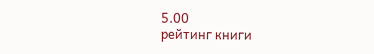5.00
рейтинг книги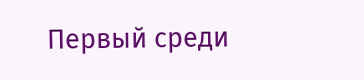Первый среди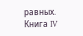равных. Книга IV